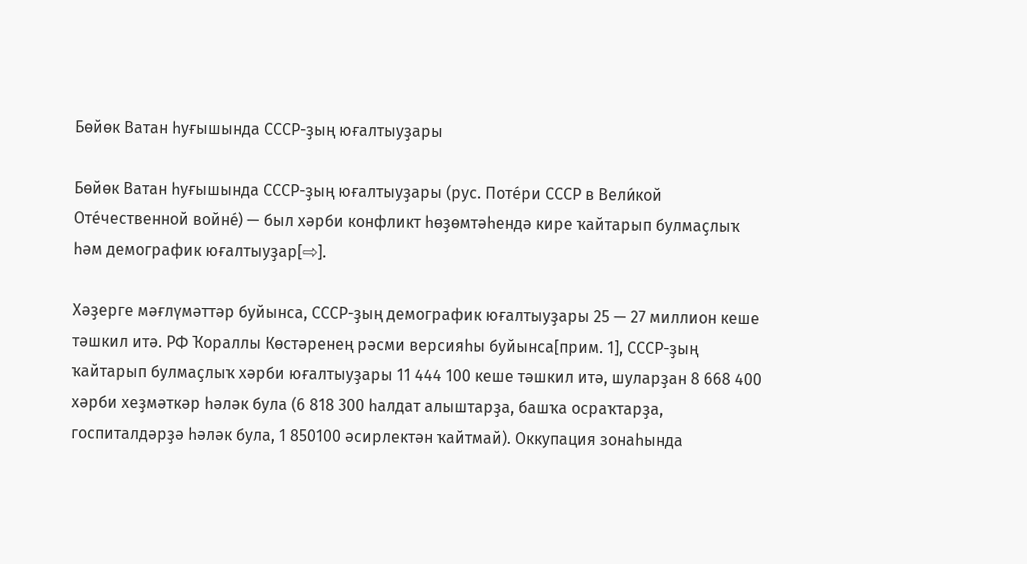Бөйөк Ватан һуғышында СССР-ҙың юғалтыуҙары

Бөйөк Ватан һуғышында СССР-ҙың юғалтыуҙары (рус. Поте́ри СССР в Вели́кой Оте́чественной войне́) — был хәрби конфликт һөҙөмтәһендә кире ҡайтарып булмаҫлыҡ һәм демографик юғалтыуҙар[⇨].

Хәҙерге мәғлүмәттәр буйынса, СССР-ҙың демографик юғалтыуҙары 25 — 27 миллион кеше тәшкил итә. РФ Ҡораллы Көстәренең рәсми версияһы буйынса[прим. 1], СССР-ҙың ҡайтарып булмаҫлыҡ хәрби юғалтыуҙары 11 444 100 кеше тәшкил итә, шуларҙан 8 668 400 хәрби хеҙмәткәр һәләк була (6 818 300 һалдат алыштарҙа, башҡа осраҡтарҙа, госпиталдәрҙә һәләк була, 1 850100 әсирлектән ҡайтмай). Оккупация зонаһында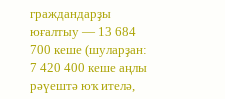граждандарҙы юғалтыу — 13 684 700 кеше (шуларҙан: 7 420 400 кеше аңлы рәүештә юҡ ителә,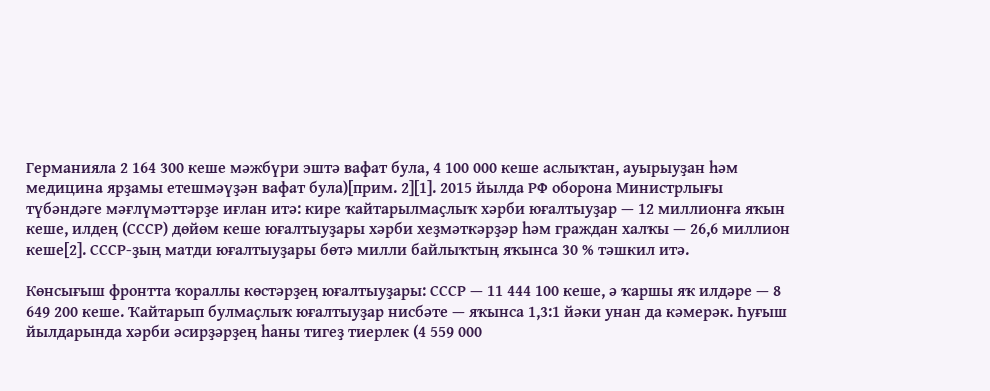Германияла 2 164 300 кеше мәжбүри эштә вафат була, 4 100 000 кеше аслыҡтан, ауырыуҙан һәм медицина ярҙамы етешмәүҙән вафат була)[прим. 2][1]. 2015 йылда РФ оборона Министрлығы түбәндәге мәғлүмәттәрҙе иғлан итә: кире ҡайтарылмаҫлыҡ хәрби юғалтыуҙар — 12 миллионға яҡын кеше, илдең (СССР) дөйөм кеше юғалтыуҙары хәрби хеҙмәткәрҙәр һәм граждан халҡы — 26,6 миллион кеше[2]. СССР-ҙың матди юғалтыуҙары бөтә милли байлыҡтың яҡынса 30 % тәшкил итә.

Көнсығыш фронтта ҡораллы көстәрҙең юғалтыуҙары: СССР — 11 444 100 кеше, ә ҡаршы яҡ илдәре — 8 649 200 кеше. Ҡайтарып булмаҫлыҡ юғалтыуҙар нисбәте — яҡынса 1,3:1 йәки унан да кәмерәк. Һуғыш йылдарында хәрби әсирҙәрҙең һаны тигеҙ тиерлек (4 559 000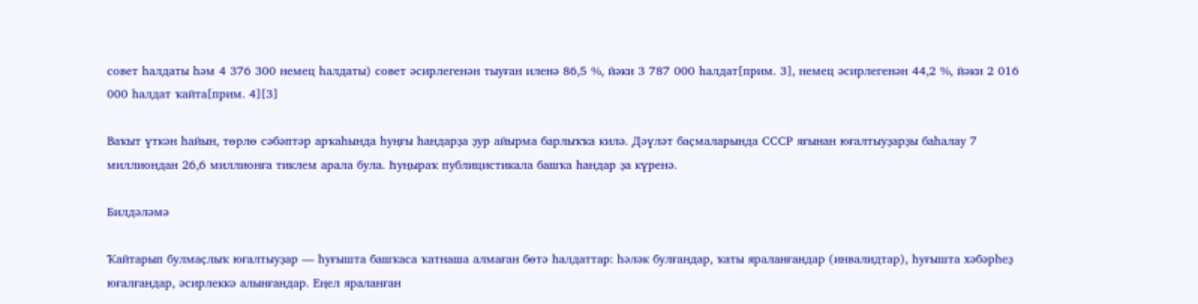совет һалдаты һәм 4 376 300 немец һалдаты) совет әсирлегенән тыуған иленә 86,5 %, йәки 3 787 000 һалдат[прим. 3], немец әсирлегенән 44,2 %, йәки 2 016 000 һалдат ҡайта[прим. 4][3]

Ваҡыт үткән һайын, төрлө сәбәптәр арҡаһында һуңғы һандарҙа ҙур айырма барлыҡҡа килә. Дәүләт баҫмаларында СССР яғынан юғалтыуҙарҙы баһалау 7 миллиондан 26,6 миллионға тиклем арала була. Һуңыраҡ публицистикала башҡа һандар ҙа күренә.

Билдәләмә

Ҡайтарып булмаҫлыҡ юғалтыуҙар — һуғышта башҡаса ҡатнаша алмаған бөтә һалдаттар: һәләк булғандар, ҡаты яраланғандар (инвалидтар), һуғышта хәбәрһеҙ юғалғандар, әсирлеккә алынғандар. Еңел яраланған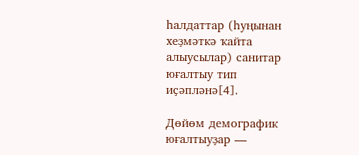һалдаттар (һуңынан хеҙмәткә ҡайта алыусылар) санитар юғалтыу тип иҫәпләнә[4].

Дөйөм демографик юғалтыуҙар —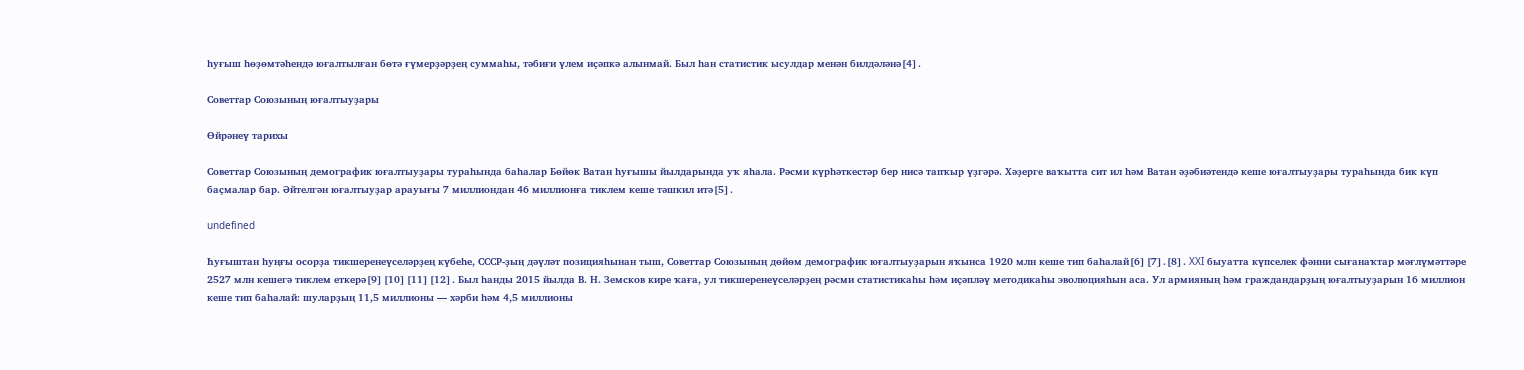һуғыш һөҙөмтәһендә юғалтылған бөтә ғүмерҙәрҙең суммаһы, тәбиғи үлем иҫәпкә алынмай. Был һан статистик ысулдар менән билдәләнә[4].

Советтар Союзының юғалтыуҙары

Өйрәнеү тарихы

Советтар Союзының демографик юғалтыуҙары тураһында баһалар Бөйөк Ватан һуғышы йылдарында уҡ яһала. Рәсми күрһәткестәр бер нисә тапҡыр үҙгәрә. Хәҙерге ваҡытта сит ил һәм Ватан әҙәбиәтендә кеше юғалтыуҙары тураһында бик күп баҫмалар бар. Әйтелгән юғалтыуҙар арауығы 7 миллиондан 46 миллионға тиклем кеше тәшкил итә[5].

undefined

Һуғыштан һуңғы осорҙа тикшеренеүселәрҙең күбеһе, СССР-ҙың дәүләт позицияһынан тыш, Советтар Союзының дөйөм демографик юғалтыуҙарын яҡынса 1920 млн кеше тип баһалай[6][7].[8]. XXI быуатта күпселек фәнни сығанаҡтар мәғлүмәттәре 2527 млн кешегә тиклем еткерә[9][10][11][12]. Был һанды 2015 йылда В. Н. Земсков кире ҡаға, ул тикшеренеүселәрҙең рәсми статистикаһы һәм иҫәпләү методикаһы эволюцияһын аса. Ул армияның һәм граждандарҙың юғалтыуҙарын 16 миллион кеше тип баһалай: шуларҙың 11,5 миллионы — хәрби һәм 4,5 миллионы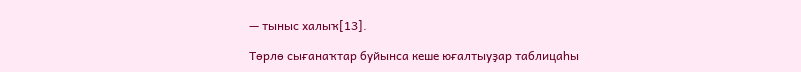— тыныс халыҡ[13].

Төрлө сығанаҡтар буйынса кеше юғалтыуҙар таблицаһы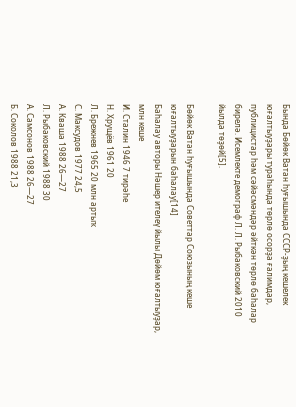Бында Бөйөк Ватан һуғышында СССР-ҙың кешелек юғалтыуҙары тураһында төрлө осорҙа ғалимдар, публицистар һәм сәйәсмәндәр әйткән төрлө баһалар бирелә. Исемлекте демограф Л. Л. Рыбаковский 2010 йылда төҙөй[5].

Бөйөк Ватан һуғышында Советтар Союзының кеше юғалтыуҙарын баһалау[14]
Баһалау авторы Нәшер ителеү йылы Дөйөм юғалтыуҙар, млн кеше
И. Сталин 1946 7 тирәһе
Н. Хрущёв 1961 20
Л. Брежнев 1965 20 млн артыҡ
С. Максудов 1977 24,5
А. Кваша 1988 26—27
Л. Рыбаковский 1988 30
А. Самсонов 1988 26—27
Б. Соколов 1988 21,3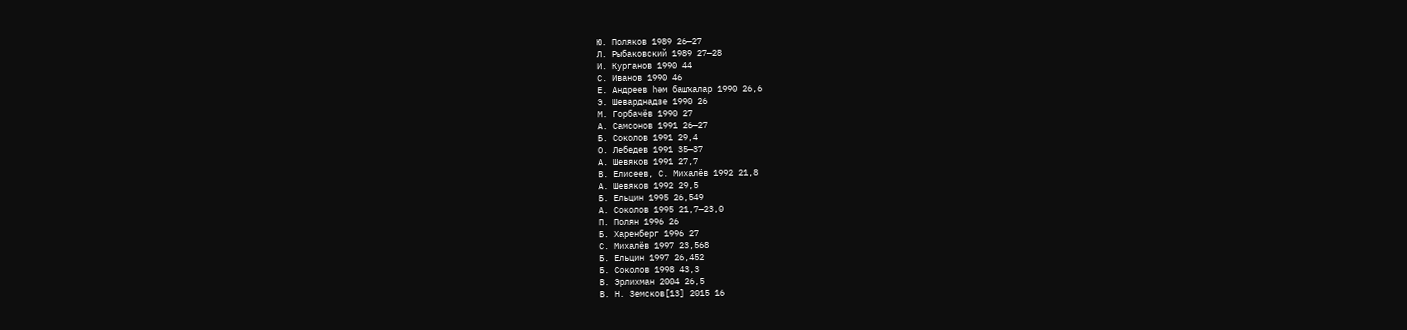Ю. Поляков 1989 26—27
Л. Рыбаковский 1989 27—28
И. Курганов 1990 44
С. Иванов 1990 46
Е. Андреев һәм башҡалар 1990 26,6
Э. Шеварднадзе 1990 26
М. Горбачёв 1990 27
А. Самсонов 1991 26—27
Б. Соколов 1991 29,4
О. Лебедев 1991 35—37
А. Шевяков 1991 27,7
В. Елисеев, С. Михалёв 1992 21,8
А. Шевяков 1992 29,5
Б. Ельцин 1995 26,549
А. Соколов 1995 21,7—23,0
П. Полян 1996 26
Б. Харенберг 1996 27
С. Михалёв 1997 23,568
Б. Ельцин 1997 26,452
Б. Соколов 1998 43,3
В. Эрлихман 2004 26,5
В. Н. Земсков[13] 2015 16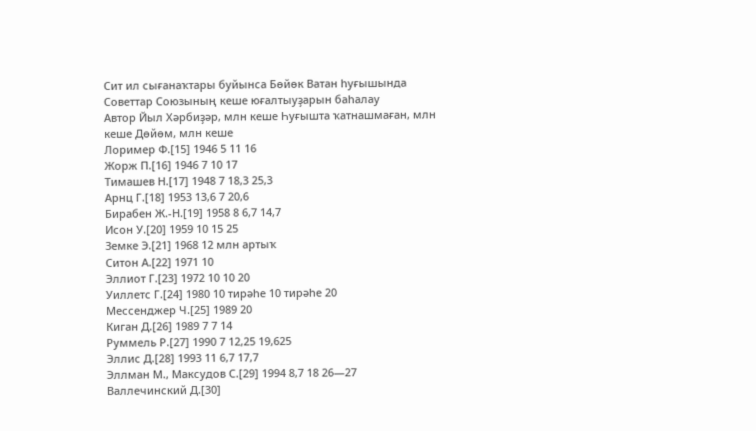Сит ил сығанаҡтары буйынса Бөйөк Ватан һуғышында Советтар Союзының кеше юғалтыуҙарын баһалау
Автор Йыл Хәрбиҙәр, млн кеше Һуғышта ҡатнашмаған, млн кеше Дөйөм, млн кеше
Лоример Ф.[15] 1946 5 11 16
Жорж П.[16] 1946 7 10 17
Тимашев Н.[17] 1948 7 18,3 25,3
Арнц Г.[18] 1953 13,6 7 20,6
Бирабен Ж.-Н.[19] 1958 8 6,7 14,7
Исон У.[20] 1959 10 15 25
Земке Э.[21] 1968 12 млн артыҡ
Ситон А.[22] 1971 10
Эллиот Г.[23] 1972 10 10 20
Уиллетс Г.[24] 1980 10 тирәһе 10 тирәһе 20
Мессенджер Ч.[25] 1989 20
Киган Д.[26] 1989 7 7 14
Руммель Р.[27] 1990 7 12,25 19,625
Эллис Д.[28] 1993 11 6,7 17,7
Эллман М., Максудов С.[29] 1994 8,7 18 26—27
Валлечинский Д.[30]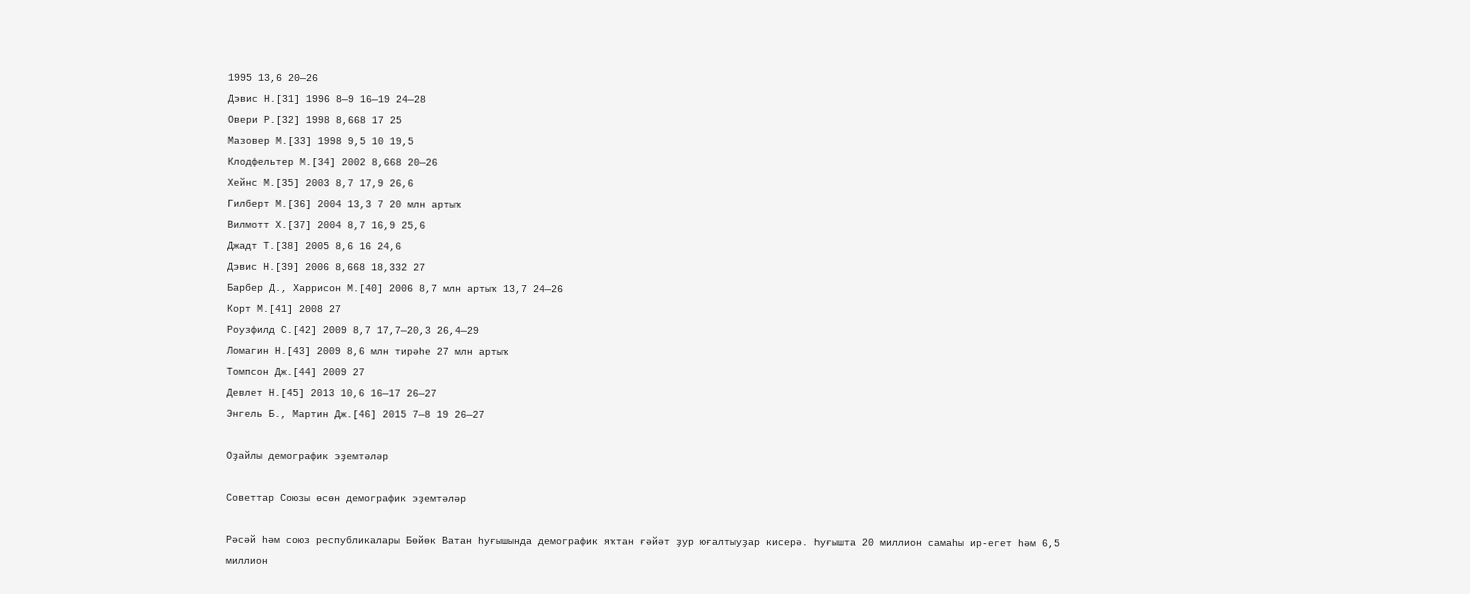1995 13,6 20—26
Дэвис Н.[31] 1996 8—9 16—19 24—28
Овери Р.[32] 1998 8,668 17 25
Мазовер М.[33] 1998 9,5 10 19,5
Клодфельтер М.[34] 2002 8,668 20—26
Хейнс М.[35] 2003 8,7 17,9 26,6
Гилберт М.[36] 2004 13,3 7 20 млн артыҡ
Вилмотт Х.[37] 2004 8,7 16,9 25,6
Джадт Т.[38] 2005 8,6 16 24,6
Дэвис Н.[39] 2006 8,668 18,332 27
Барбер Д., Харрисон М.[40] 2006 8,7 млн артыҡ 13,7 24—26
Корт М.[41] 2008 27
Роузфилд С.[42] 2009 8,7 17,7—20,3 26,4—29
Ломагин Н.[43] 2009 8,6 млн тирәһе 27 млн артыҡ
Томпсон Дж.[44] 2009 27
Девлет Н.[45] 2013 10,6 16―17 26—27
Энгель Б., Мартин Дж.[46] 2015 7—8 19 26—27

Оҙайлы демографик эҙемтәләр

Советтар Союзы өсөн демографик эҙемтәләр

Рәсәй һәм союз республикалары Бөйөк Ватан һуғышында демографик яҡтан ғәйәт ҙур юғалтыуҙар кисерә. Һуғышта 20 миллион самаһы ир-егет һәм 6,5 миллион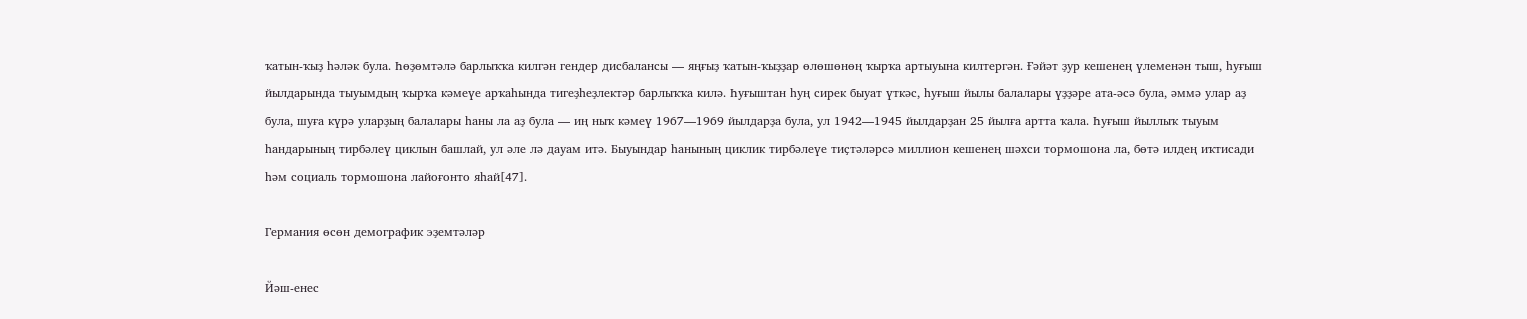ҡатын-ҡыҙ һәләк була. Һөҙөмтәлә барлыҡҡа килгән гендер дисбалансы — яңғыҙ ҡатын-ҡыҙҙар өлөшөнөң ҡырҡа артыуына килтергән. Ғәйәт ҙур кешенең үлеменән тыш, һуғыш йылдарында тыуымдың ҡырҡа кәмеүе арҡаһында тигеҙһеҙлектәр барлыҡҡа килә. Һуғыштан һуң сирек быуат үткәс, һуғыш йылы балалары үҙҙәре ата-әсә була, әммә улар аҙ була, шуға күрә уларҙың балалары һаны ла аҙ була — иң ныҡ кәмеү 1967—1969 йылдарҙа була, ул 1942—1945 йылдарҙан 25 йылға артта ҡала. Һуғыш йыллыҡ тыуым һандарының тирбәлеү циклын башлай, ул әле лә дауам итә. Быуындар һанының циклик тирбәлеүе тиҫтәләрсә миллион кешенең шәхси тормошона ла, бөтә илдең иҡтисади һәм социаль тормошона лайоғонто яһай[47].

Германия өсөн демографик эҙемтәләр

Йәш-енес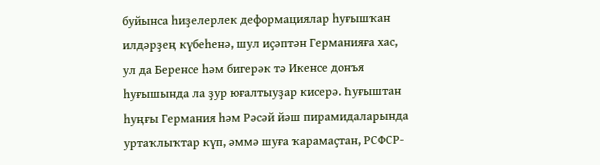буйынса һиҙелерлек деформациялар һуғышҡан илдәрҙең күбеһенә, шул иҫәптән Германияға хас, ул да Беренсе һәм бигерәк тә Икенсе донъя һуғышында ла ҙур юғалтыуҙар кисерә. Һуғыштан һуңғы Германия һәм Рәсәй йәш пирамидаларында уртаҡлыҡтар күп, әммә шуға ҡарамаҫтан, РСФСР-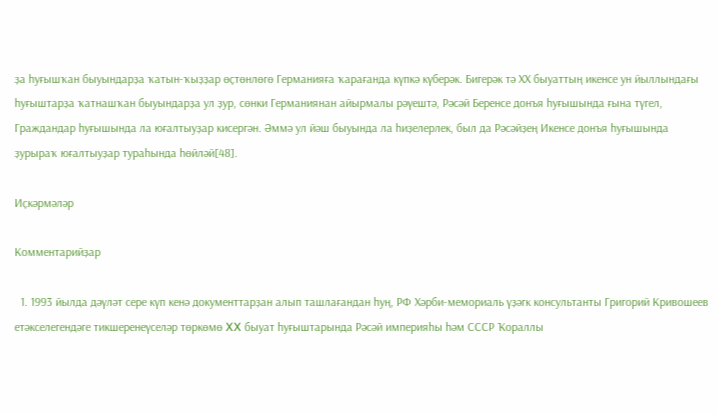ҙа һуғышҡан быуындарҙа ҡатын-ҡыҙҙар өҫтөнлөгө Германияға ҡарағанда күпкә күберәк. Бигерәк тә ХХ быуаттың икенсе ун йыллындағы һуғыштарҙа ҡатнашҡан быуындарҙа ул ҙур, сөнки Германиянан айырмалы рәүештә, Рәсәй Беренсе донъя һуғышында ғына түгел, Граждандар һуғышында ла юғалтыуҙар кисергән. Әммә ул йәш быуында ла һиҙелерлек, был да Рәсәйҙең Икенсе донъя һуғышында ҙурыраҡ юғалтыуҙар тураһында һөйләй[48].

Иҫкәрмәләр

Комментарийҙар

  1. 1993 йылда дәүләт сере күп кенә документтарҙан алып ташлағандан һуң, РФ Хәрби-мемориаль үҙәгк консультанты Григорий Кривошеев етәкселегендәге тикшеренеүселәр төркөмө XX быуат һуғыштарында Рәсәй империяһы һәм СССР Ҡораллы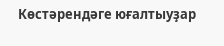Көстәрендәге юғалтыуҙар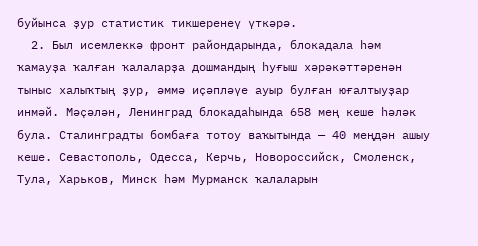буйынса ҙур статистик тикшеренеү үткәрә.
  2. Был исемлеккә фронт райондарында, блокадала һәм ҡамауҙа ҡалған ҡалаларҙа дошмандың һуғыш хәрәкәттәренән тыныс халыҡтың ҙур, әммә иҫәпләүе ауыр булған юғалтыуҙар инмәй. Мәҫәлән, Ленинград блокадаһында 658 мең кеше һәләк була. Сталинградты бомбаға тотоу ваҡытында — 40 меңдән ашыу кеше. Севастополь, Одесса, Керчь, Новороссийск, Смоленск, Тула, Харьков, Минск һәм Мурманск ҡалаларын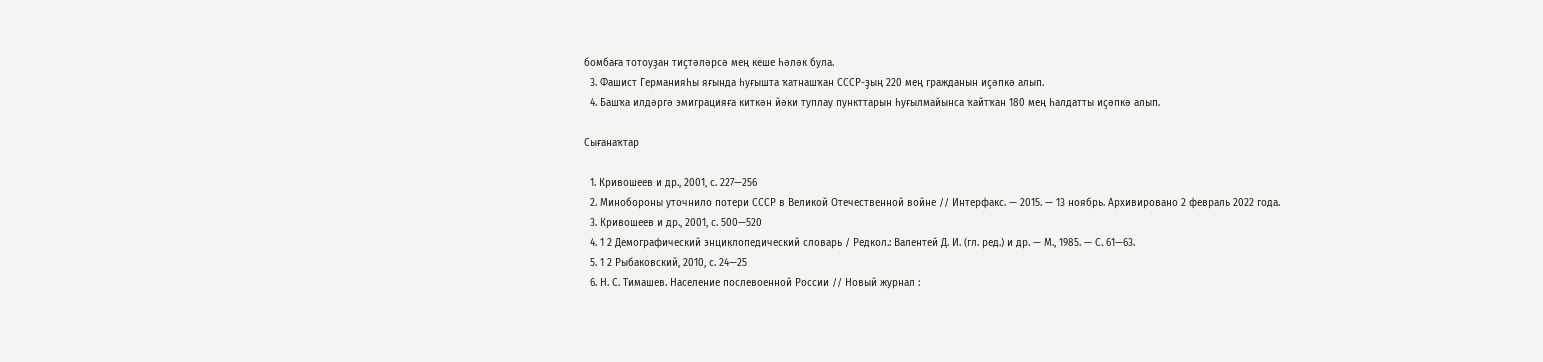бомбаға тотоуҙан тиҫтәләрсә мең кеше һәләк була.
  3. Фашист Германияһы яғында һуғышта ҡатнашҡан СССР-ҙың 220 мең гражданын иҫәпкә алып.
  4. Башҡа илдәргә эмиграцияға киткән йәки туплау пункттарын һуғылмайынса ҡайтҡан 180 мең һалдатты иҫәпкә алып.

Сығанаҡтар

  1. Кривошеев и др., 2001, с. 227—256
  2. Минобороны уточнило потери СССР в Великой Отечественной войне // Интерфакс. — 2015. — 13 ноябрь. Архивировано 2 февраль 2022 года.
  3. Кривошеев и др., 2001, с. 500—520
  4. 1 2 Демографический энциклопедический словарь / Редкол.: Валентей Д. И. (гл. ред.) и др. — М., 1985. — С. 61—63.
  5. 1 2 Рыбаковский, 2010, с. 24—25
  6. Н. С. Тимашев. Население послевоенной России // Новый журнал :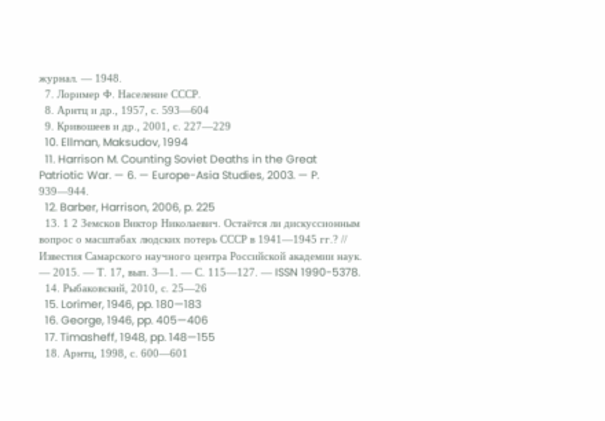журнал. — 1948.
  7. Лоример Ф. Население СССР.
  8. Арнтц и др., 1957, с. 593—604
  9. Кривошеев и др., 2001, с. 227—229
  10. Ellman, Maksudov, 1994
  11. Harrison M. Counting Soviet Deaths in the Great Patriotic War. — 6. — Europe-Asia Studies, 2003. — P. 939—944.
  12. Barber, Harrison, 2006, p. 225
  13. 1 2 Земсков Виктор Николаевич. Остаётся ли дискуссионным вопрос о масштабах людских потерь СССР в 1941—1945 гг.? // Известия Самарского научного центра Российской академии наук. — 2015. — Т. 17, вып. 3—1. — С. 115—127. — ISSN 1990-5378.
  14. Рыбаковский, 2010, с. 25—26
  15. Lorimer, 1946, pp. 180—183
  16. George, 1946, pp. 405—406
  17. Timasheff, 1948, pp. 148—155
  18. Арнтц, 1998, с. 600—601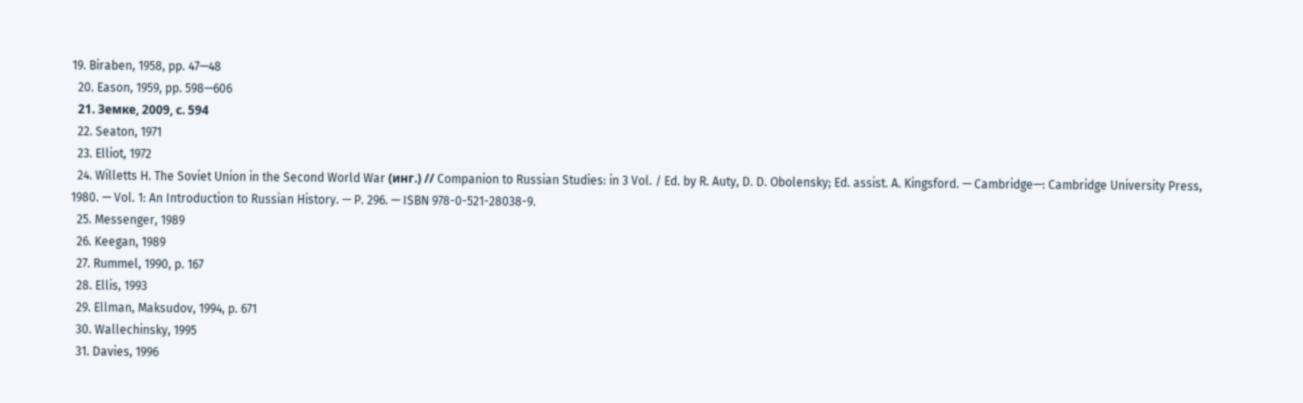19. Biraben, 1958, pp. 47—48
  20. Eason, 1959, pp. 598—606
  21. Земке, 2009, с. 594
  22. Seaton, 1971
  23. Elliot, 1972
  24. Willetts H. The Soviet Union in the Second World War (инг.) // Companion to Russian Studies: in 3 Vol. / Ed. by R. Auty, D. D. Obolensky; Ed. assist. A. Kingsford. — Cambridge—: Cambridge University Press, 1980. — Vol. 1: An Introduction to Russian History. — P. 296. — ISBN 978-0-521-28038-9.
  25. Messenger, 1989
  26. Keegan, 1989
  27. Rummel, 1990, p. 167
  28. Ellis, 1993
  29. Ellman, Maksudov, 1994, p. 671
  30. Wallechinsky, 1995
  31. Davies, 1996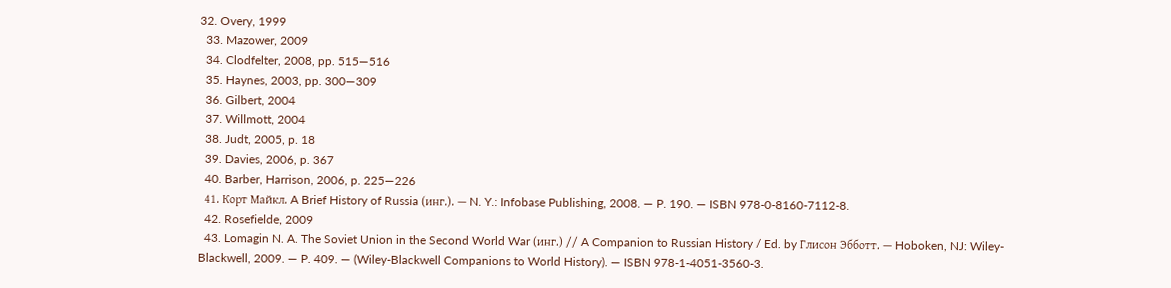32. Overy, 1999
  33. Mazower, 2009
  34. Clodfelter, 2008, pp. 515—516
  35. Haynes, 2003, pp. 300—309
  36. Gilbert, 2004
  37. Willmott, 2004
  38. Judt, 2005, p. 18
  39. Davies, 2006, p. 367
  40. Barber, Harrison, 2006, p. 225―226
  41. Корт Майкл. A Brief History of Russia (инг.). — N. Y.: Infobase Publishing, 2008. — P. 190. — ISBN 978-0-8160-7112-8.
  42. Rosefielde, 2009
  43. Lomagin N. A. The Soviet Union in the Second World War (инг.) // A Companion to Russian History / Ed. by Глисон Эбботт. — Hoboken, NJ: Wiley-Blackwell, 2009. — P. 409. — (Wiley-Blackwell Companions to World History). — ISBN 978-1-4051-3560-3.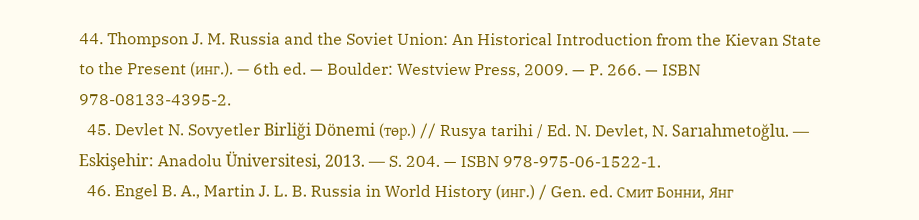44. Thompson J. M. Russia and the Soviet Union: An Historical Introduction from the Kievan State to the Present (инг.). — 6th ed. — Boulder: Westview Press, 2009. — P. 266. — ISBN 978-08133-4395-2.
  45. Devlet N. Sovyetler Birliği Dönemi (төр.) // Rusya tarihi / Ed. N. Devlet, N. Sarıahmetoğlu. — Eskişehir: Anadolu Üniversitesi, 2013. — S. 204. — ISBN 978-975-06-1522-1.
  46. Engel B. A., Martin J. L. B. Russia in World History (инг.) / Gen. ed. Смит Бонни, Янг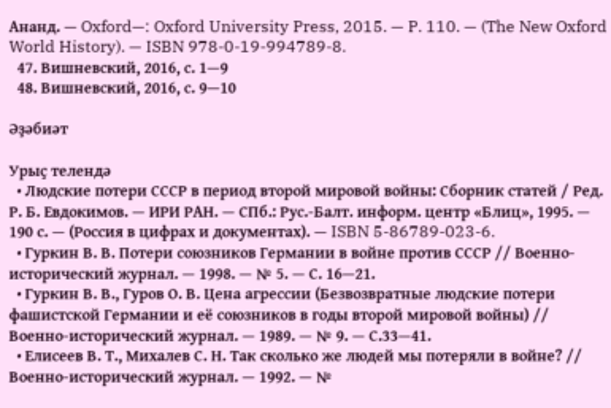Ананд. — Oxford—: Oxford University Press, 2015. — P. 110. — (The New Oxford World History). — ISBN 978-0-19-994789-8.
  47. Вишневский, 2016, с. 1—9
  48. Вишневский, 2016, с. 9—10

Әҙәбиәт

Урыҫ телендә
  • Людские потери СССР в период второй мировой войны: Сборник статей / Ред. Р. Б. Евдокимов. — ИРИ РАН. — СПб.: Рус.-Балт. информ. центр «Блиц», 1995. — 190 с. — (Россия в цифрах и документах). — ISBN 5-86789-023-6.
  • Гуркин В. В. Потери союзников Германии в войне против СССР // Военно-исторический журнал. — 1998. — № 5. — С. 16—21.
  • Гуркин В. В., Гуров О. В. Цена агрессии (Безвозвратные людские потери фашистской Германии и её союзников в годы второй мировой войны) // Военно-исторический журнал. — 1989. — № 9. — С.33—41.
  • Елисеев В. Т., Михалев С. Н. Так сколько же людей мы потеряли в войне? // Военно-исторический журнал. — 1992. — №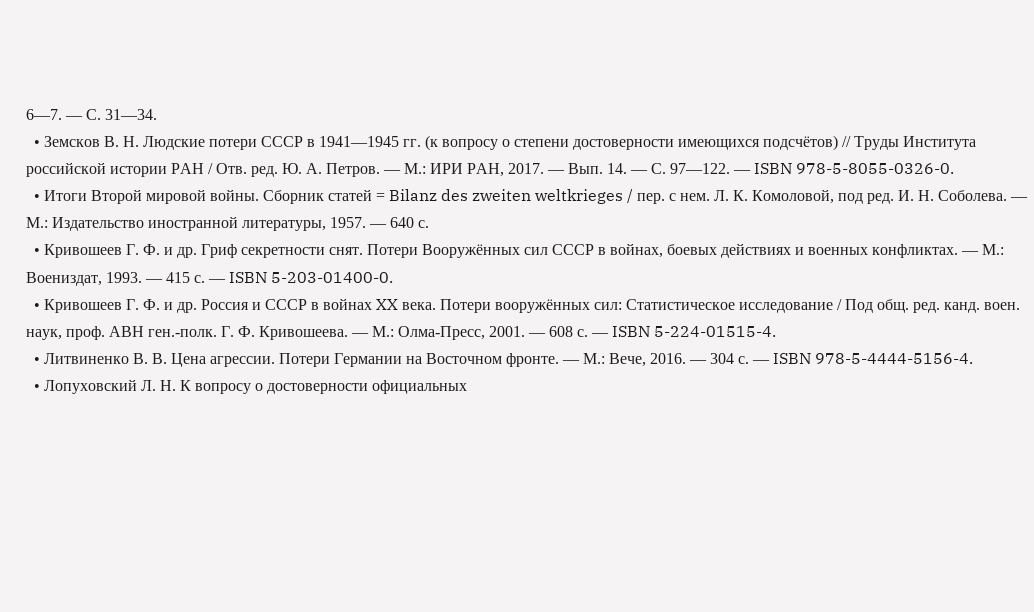6—7. — С. 31—34.
  • Земсков В. Н. Людские потери СССР в 1941—1945 гг. (к вопросу о степени достоверности имеющихся подсчётов) // Труды Института российской истории РАН / Отв. ред. Ю. А. Петров. — М.: ИРИ РАН, 2017. — Вып. 14. — С. 97—122. — ISBN 978-5-8055-0326-0.
  • Итоги Второй мировой войны. Сборник статей = Bilanz des zweiten weltkrieges / пер. с нем. Л. К. Комоловой, под ред. И. Н. Соболева. — М.: Издательство иностранной литературы, 1957. — 640 с.
  • Кривошеев Г. Ф. и др. Гриф секретности снят. Потери Вооружённых сил СССР в войнах, боевых действиях и военных конфликтах. — М.: Воениздат, 1993. — 415 с. — ISBN 5-203-01400-0.
  • Кривошеев Г. Ф. и др. Россия и СССР в войнах XX века. Потери вооружённых сил: Статистическое исследование / Под общ. ред. канд. воен. наук, проф. АВН ген.-полк. Г. Ф. Кривошеева. — М.: Олма-Пресс, 2001. — 608 с. — ISBN 5-224-01515-4.
  • Литвиненко В. В. Цена агрессии. Потери Германии на Восточном фронте. — М.: Вече, 2016. — 304 с. — ISBN 978-5-4444-5156-4.
  • Лопуховский Л. Н. К вопросу о достоверности официальных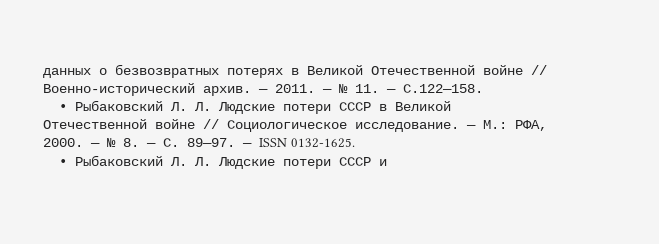данных о безвозвратных потерях в Великой Отечественной войне // Военно-исторический архив. — 2011. — № 11. — С.122—158.
  • Рыбаковский Л. Л. Людские потери СССР в Великой Отечественной войне // Социологическое исследование. — М.: РФА, 2000. — № 8. — С. 89—97. — ISSN 0132-1625.
  • Рыбаковский Л. Л. Людские потери СССР и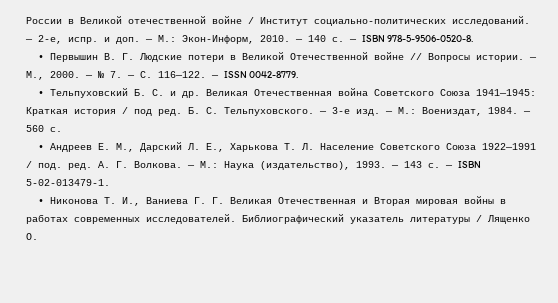России в Великой отечественной войне / Институт социально-политических исследований. — 2-е, испр. и доп. — М.: Экон-Информ, 2010. — 140 с. — ISBN 978-5-9506-0520-8.
  • Первышин В. Г. Людские потери в Великой Отечественной войне // Вопросы истории. — М., 2000. — № 7. — С. 116—122. — ISSN 0042-8779.
  • Тельпуховский Б. С. и др. Великая Отечественная война Советского Союза 1941—1945: Краткая история / под ред. Б. С. Тельпуховского. — 3-е изд. — М.: Воениздат, 1984. — 560 с.
  • Андреев Е. М., Дарский Л. Е., Харькова Т. Л. Население Советского Союза 1922—1991 / под. ред. А. Г. Волкова. — М.: Наука (издательство), 1993. — 143 с. — ISBN 5-02-013479-1.
  • Никонова Т. И., Ваниева Г. Г. Великая Отечественная и Вторая мировая войны в работах современных исследователей. Библиографический указатель литературы / Лященко О.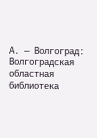А. — Волгоград: Волгоградская областная библиотека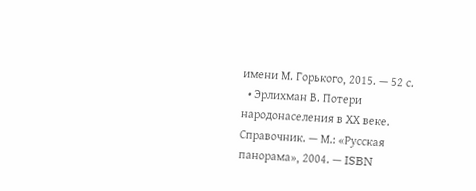имени М. Горького, 2015. — 52 с.
  • Эрлихман В. Потери народонаселения в ХХ веке. Справочник. — М.: «Русская панорама», 2004. — ISBN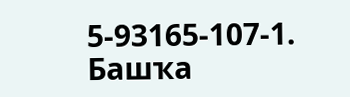5-93165-107-1.
Башҡа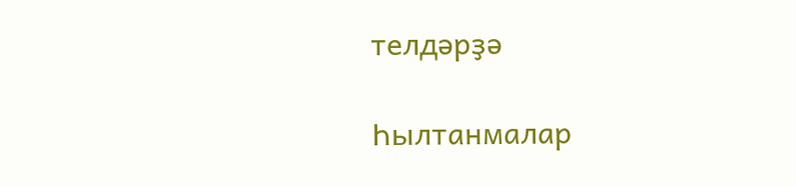телдәрҙә

Һылтанмалар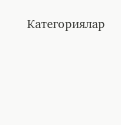Категориялар